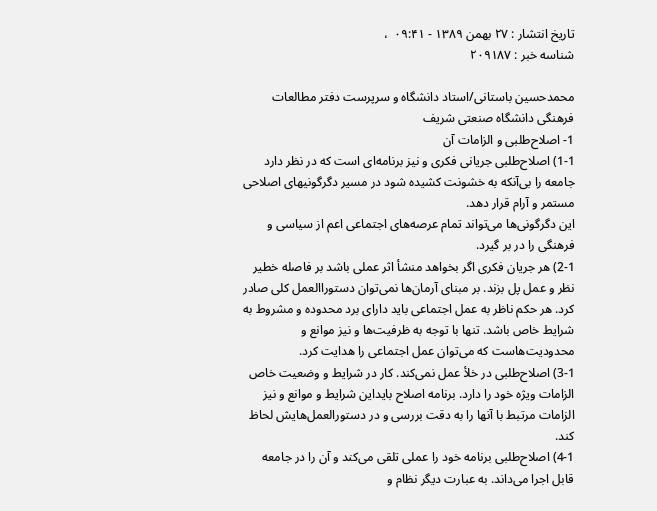تاریخ انتشار : ۲۷ بهمن ۱۳۸۹ - ۰۹:۴۱  ،
شناسه خبر : ۲۰۹۱۸۷

محمدحسین باستانی/استاد دانشگاه و سرپرست دفتر مطالعات فرهنگی دانشگاه صنعتی شریف
1- اصلاح‌طلبی و الزامات آن
1-1) اصلاح‌طلبی جریانی فکری و نیز برنامه‌ای است که در نظر دارد جامعه را بی‌آنکه به خشونت کشیده شود در مسیر دگرگونیهای اصلاحی مستمر و آرام قرار دهد.
این دگرگونی‌ها می‌تواند تمام عرصه‌های اجتماعی اعم از سیاسی و فرهنگی را در بر گیرد.
2-1) هر جریان فکری اگر بخواهد منشأ اثر عملی باشد بر فاصله خطیر نظر و عمل پل بزند. بر مبنای آرمان‌ها نمی‌توان دستوراالعمل کلی صادر کرد. هر حکم ناظر به عمل اجتماعی باید دارای برد محدوده و مشروط به شرایط خاص باشد. تنها با توجه به ظرفیت‌ها و نیز موانع و محدودیت‌هاست که می‌توان عمل اجتماعی را هدایت کرد.
3-1) اصلاح‌طلبی در خلأ عمل نمی‌کند. کار در شرایط و وضعیت خاص الزامات ویژه خود را دارد. برنامه اصلاح بایداین شرایط و موانع و نیز الزامات مرتبط با آنها را به دقت بررسی و در دستورالعمل‌هایش لحاظ کند.
4-1) اصلاح‌طلبی برنامه خود را عملی تلقی می‌کند و آن را در جامعه قابل اجرا می‌داند. به عبارت دیگر نظام و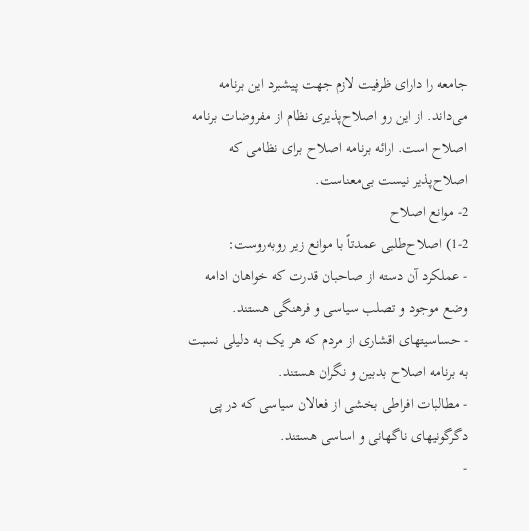جامعه را دارای ظرفیت لازم جهت پیشبرد این برنامه می‌داند. از این رو اصلاح‌پذیری نظام از مفروضات برنامه اصلاح است. ارائه برنامه اصلاح برای نظامی که اصلاح‌پذیر نیست بی‌معناست.
2- موانع اصلاح
1-2) اصلاح‌طلبی عمدتاً با موانع زیر روبه‌روست:
- عملکرد آن دسته از صاحبان قدرت که خواهان ادامه وضع موجود و تصلب سیاسی و فرهنگی هستند.
- حساسیتهای اقشاری از مردم که هر یک به دلیلی نسبت به برنامه اصلاح بدبین و نگران هستند.
- مطالبات افراطی بخشی از فعالان سیاسی که در پی دگرگونیهای ناگهانی و اساسی هستند.
-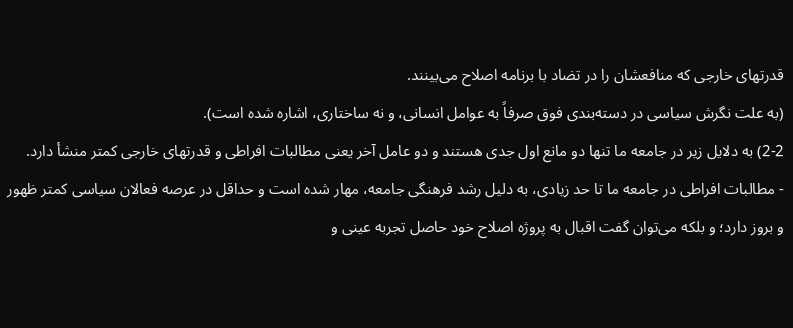قدرتهای خارجی که منافعشان را در تضاد با برنامه اصلاح می‌بینند.
(به علت نگرش سیاسی در دسته‌بندی فوق صرفاً به عوامل انسانی، و نه ساختاری، اشاره شده است).
2-2) به دلایل زیر در جامعه ما تنها دو مانع اول جدی هستند و دو عامل آخر یعنی مطالبات افراطی و قدرتهای خارجی کمتر منشأ دارد.
- مطالبات افراطی در جامعه ما تا حد زیادی، به دلیل رشد فرهنگی جامعه، مهار شده است و حداقل در عرصه فعالان سیاسی کمتر ظهور و بروز دارد؛ و بلکه می‌توان گفت اقبال به پروژه اصلاح خود حاصل تجربه عینی و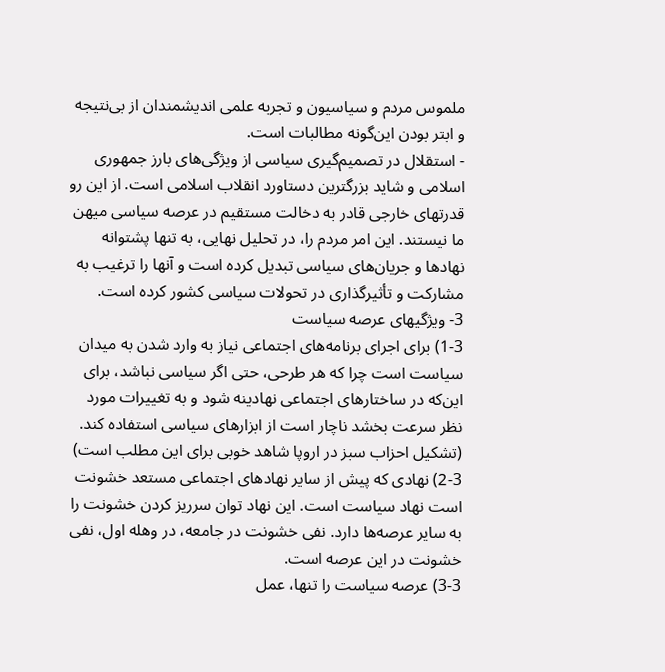ملموس مردم و سیاسیون و تجربه علمی اندیشمندان از بی‌نتیجه و ابتر بودن این‌گونه مطالبات است.
- استقلال در تصمیم‌گیری سیاسی از ویژگی‌های بارز جمهوری اسلامی و شاید بزرگترین دستاورد انقلاب اسلامی است. از این رو قدرتهای خارجی قادر به دخالت مستقیم در عرصه سیاسی میهن ما نیستند. این امر مردم را، در تحلیل نهایی، به تنها پشتوانه نهادها و جریان‌های سیاسی تبدیل کرده است و آنها را ترغیب به مشارکت و تأثیرگذاری در تحولات سیاسی کشور کرده است.
3- ویژگیهای عرصه سیاست
1-3) برای اجرای برنامه‌های اجتماعی نیاز به وارد شدن به میدان سیاست است چرا که هر طرحی، حتی اگر سیاسی نباشد، برای این‌که در ساختارهای اجتماعی نهادینه شود و به تغییرات مورد نظر سرعت بخشد ناچار است از ابزارهای سیاسی استفاده کند. (تشکیل احزاب سبز در اروپا شاهد خوبی برای این مطلب است)
2-3) نهادی که پیش از سایر نهادهای اجتماعی مستعد خشونت است نهاد سیاست است. این نهاد توان سرریز کردن خشونت را به سایر عرصه‌ها دارد. نفی خشونت در جامعه، در وهله اول، نفی خشونت در این عرصه است.
3-3) عرصه سیاست را تنها، عمل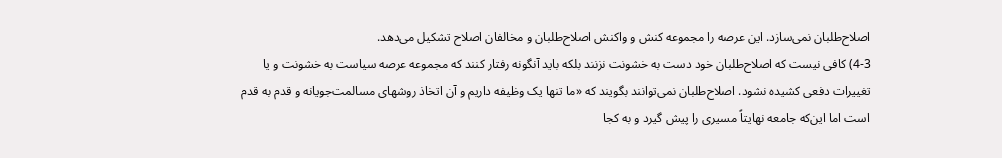اصلاح‌طلبان نمی‌سازد. این عرصه را مجموعه کنش و واکنش اصلاح‌طلبان و مخالفان اصلاح تشکیل می‌دهد.
4-3) کافی نیست که اصلاح‌طلبان خود دست به خشونت نزنند بلکه باید آنگونه رفتار کنند که مجموعه عرصه سیاست به خشونت و یا تغییرات دفعی کشیده نشود. اصلاح‌طلبان نمی‌توانند بگویند که «ما تنها یک وظیفه داریم و آن اتخاذ روشهای مسالمت‌جویانه و قدم به قدم است اما این‌که جامعه نهایتاً مسیری را پیش گیرد و به کجا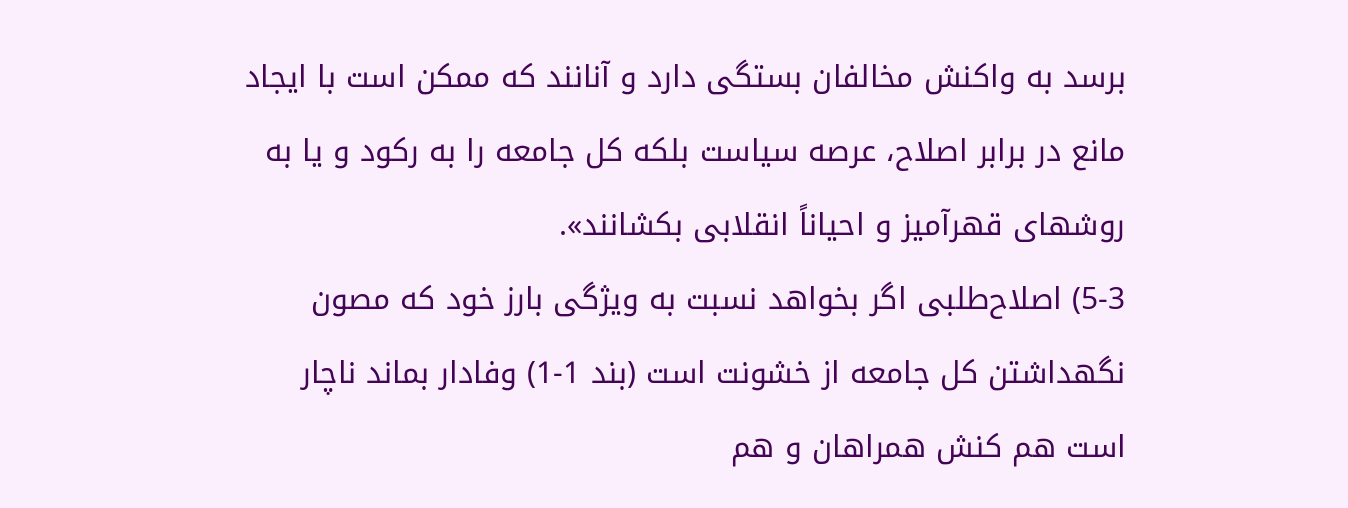برسد به واکنش مخالفان بستگی دارد و آنانند که ممکن است با ایجاد مانع در برابر اصلاح، عرصه سیاست بلکه کل جامعه را به رکود و یا به روشهای قهرآمیز و احیاناً انقلابی بکشانند».
5-3) اصلاح‌طلبی اگر بخواهد نسبت به ویژگی بارز خود که مصون نگهداشتن کل جامعه از خشونت است (بند 1-1) وفادار بماند ناچار است هم کنش همراهان و هم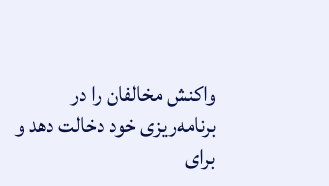واکنش مخالفان را در برنامه‌ریزی خود دخالت دهد و برای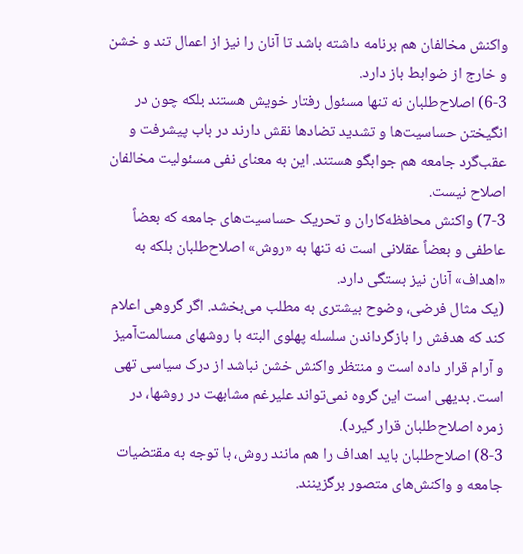واکنش مخالفان هم برنامه داشته باشد تا آنان را نیز از اعمال تند و خشن و خارج از ضوابط باز دارد.
6-3) اصلاح‌طلبان نه تنها مسئول رفتار خویش هستند بلکه چون در انگیختن حساسیت‌ها و تشدید تضادها نقش دارند در باب پیشرفت و عقب‌گرد جامعه هم جوابگو هستند. این به معنای نفی مسئولیت مخالفان اصلاح نیست.
7-3) واکنش محافظه‌کاران و تحریک حساسیت‌های جامعه که بعضاً عاطفی و بعضاً عقلانی است نه تنها به «روش» اصلاح‌طلبان بلکه به «اهداف» آنان نیز بستگی دارد.
(یک مثال فرضی، وضوح بیشتری به مطلب می‌بخشد. اگر گروهی اعلام کند که هدفش را بازگرداندن سلسله پهلوی البته با روشهای مسالمت‌آمیز و آرام قرار داده است و منتظر واکنش خشن نباشد از درک سیاسی تهی است. بدیهی است این گروه نمی‌تواند علیرغم مشابهت در روشها، در زمره اصلاح‌طلبان قرار گیرد).
8-3) اصلاح‌طلبان باید اهداف را هم مانند روش، با توجه به مقتضیات جامعه و واکنش‌های متصور برگزینند.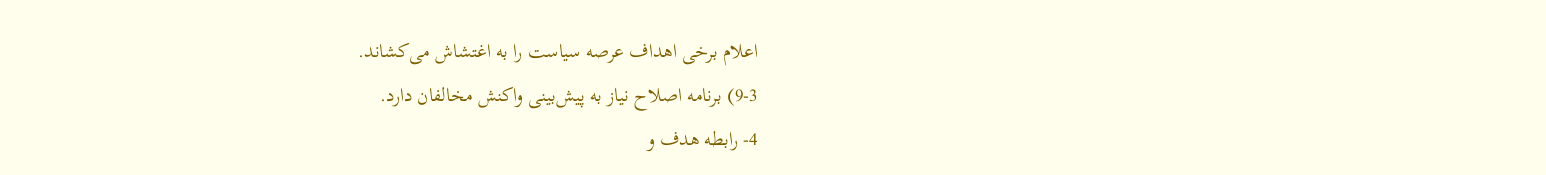اعلام برخی اهداف عرصه سیاست را به اغتشاش می‌کشاند.
9-3) برنامه اصلاح نیاز به پیش‌بینی واکنش مخالفان دارد.
4- رابطه هدف و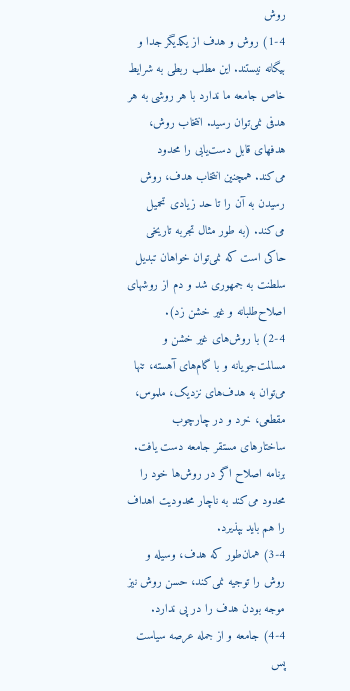روش
1-4) روش و هدف از یکدیگر جدا و بیگانه نیستند. این مطلب ربطی به شرایط خاص جامعه ما ندارد با هر روشی به هر هدفی نمی‌توان رسید. انتخاب روش، هدفهای قابل دست‌یابی را محدود می‌کند. همچنین انتخاب هدف، روش رسیدن به آن را تا حد زیادی تحمیل می‌کند. (به طور مثال تجربه تاریخی حاکی است که نمی‌توان خواهان تبدیل سلطنت به جمهوری شد و دم از روشهای اصلاح‌طلبانه و غیر خشن زد).
2-4) با روش‌های غیر خشن و مسالمت‌جویانه و با گام‌های آهسته، تنها می‌توان به هدف‌های نزدیک، ملموس، مقطعی، خرد و در چارچوب ساختارهای مستقر جامعه دست یافت. برنامه اصلاح‌ اگر در روش‌ها خود را محدود می‌کند به ناچار محدودیت اهداف را هم باید بپذیرد.
3-4) همان‌طور که هدف، وسیله و روش را توجیه نمی‌کند، حسن روش نیز موجه بودن هدف را در پی ندارد.
4-4) جامعه و از جمله عرصه سیاست پس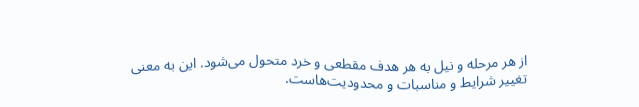از هر مرحله و نیل به هر هدف مقطعی و خرد متحول می‌شود. این به معنی تغییر شرایط و مناسبات و محدودیت‌هاست.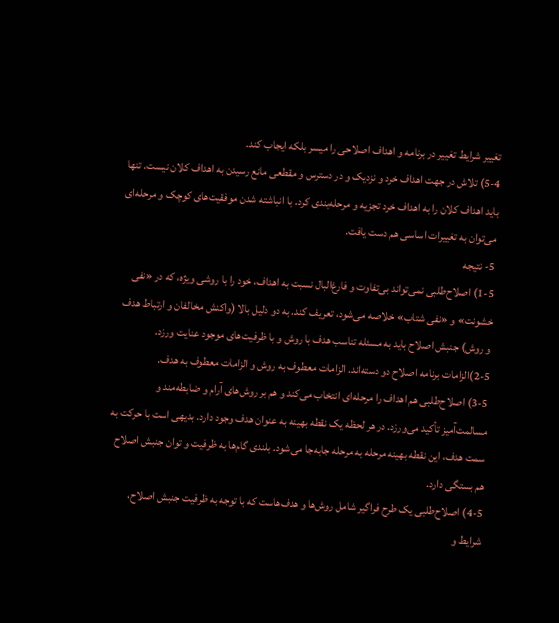تغییر شرایط تغییر در برنامه و اهداف اصلاحی را میسر بلکه ایجاب کند.
5-4) تلاش در جهت اهداف خرد و نزدیک و در دسترس و مقطعی مانع رسیدن به اهداف کلان نیست. تنها باید اهداف کلان را به اهداف خرد تجزیه و مرحله‌بندی کرد. با انباشته شدن موفقیت‌های کوچک و مرحله‌ای می‌توان به تغییرات اساسی هم دست یافت.
5- نتیجه
1-5) اصلاح‌طلبی نمی‌تواند بی‌تفاوت و فارغ‌البال نسبت به اهداف، خود را با روشی ویژه، که در «نفی خشونت» و «نفی شتاب» خلاصه می‌شود، تعریف کند. به دو دلیل بالا (واکنش مخالفان و ارتباط هدف و روش) جنبش اصلاح باید به مسئله تناسب هدف با روش و با ظرفیت‌های موجود عنایت ورزد.
2-5)الزامات برنامه اصلاح دو دسته‌اند. الزامات معطوف به روش و الزامات معطوف به هدف.
3-5) اصلاح‌طلبی هم اهداف را مرحله‌ای انتخاب می‌کند و هم بر روش‌های آرام و ضابطه‌مند و مسالمت‌آمیز تأکید می‌ورزد. در هر لحظه یک نقطه بهینه به عنوان هدف وجود دارد. بدیهی است با حرکت به سمت هدف، این نقطه بهینه مرحله به مرحله جابه‌جا می‌شود. بلندی گام‌ها به ظرفیت و توان جنبش اصلاح هم بستگی دارد.
4-5) اصلاح‌طلبی یک طرح فراگیر شامل روش‌ها و هدف‌هاست که با توجه به ظرفیت جنبش اصلاح، شرایط و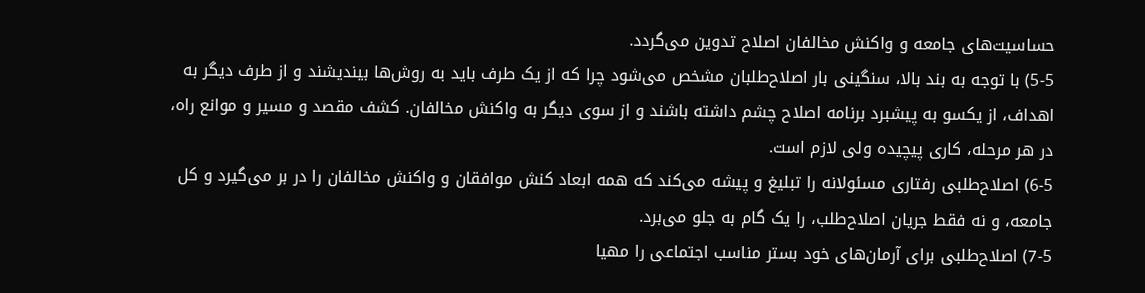حساسیت‌های جامعه و واکنش مخالفان اصلاح تدوین می‌گردد.
5-5) با توجه به بند بالا، سنگینی بار اصلاح‌طلبان مشخص می‌شود چرا که از یک طرف باید به روش‌ها بیندیشند و از طرف دیگر به اهداف، از یکسو به پیشبرد برنامه اصلاح چشم داشته باشند و از سوی دیگر به واکنش مخالفان. کشف مقصد و مسیر و موانع راه، در هر مرحله، کاری پیچیده ولی لازم است.
6-5) اصلاح‌طلبی رفتاری مسئولانه را تبلیغ و پیشه می‌کند که همه ابعاد کنش موافقان و واکنش مخالفان را در بر می‌گیرد و کل جامعه، و نه فقط جریان اصلاح‌طلب، را یک گام به جلو می‌برد.
7-5) اصلاح‌طلبی برای آرمان‌های خود بستر مناسب اجتماعی را مهیا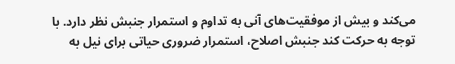می‌کند و بیش از موفقیت‌های آنی به تداوم و استمرار جنبش نظر دارد. با توجه به حرکت کند جنبش اصلاح، استمرار ضروری حیاتی برای نیل به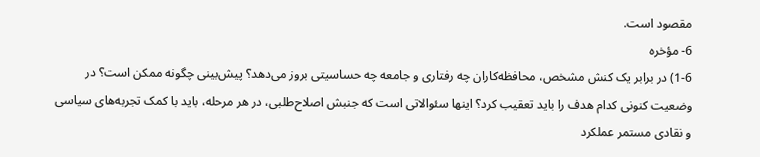مقصود است.
6- مؤخره
1-6) در برابر یک کنش مشخص، محافظه‌کاران چه رفتاری و جامعه چه حساسیتی بروز می‌دهد؟ پیش‌بینی چگونه ممکن است؟ در وضعیت کنونی کدام هدف را باید تعقیب کرد؟ اینها سئوالاتی است که جنبش اصلاح‌طلبی، در هر مرحله، باید با کمک تجربه‌های سیاسی و نقادی مستمر عملکرد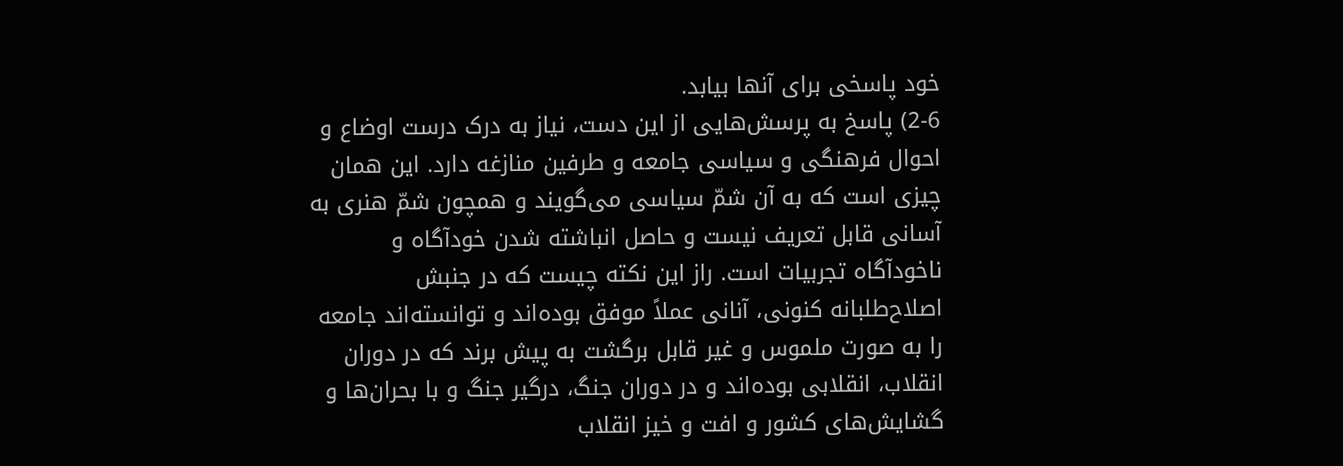خود پاسخی برای آنها بیابد.
2-6) پاسخ به پرسش‌هایی از این دست، نیاز به درک درست اوضاع و احوال فرهنگی و سیاسی جامعه و طرفین منازغه دارد. این همان چیزی است که به آن شمّ سیاسی می‌گویند و همچون شمّ هنری به آسانی قابل تعریف نیست و حاصل انباشته شدن خودآگاه و ناخودآگاه تجربیات است. راز این نکته چیست که در جنبش اصلاح‌طلبانه کنونی، آنانی عملاً موفق بوده‌اند و توانسته‌اند جامعه را به صورت ملموس و غیر قابل برگشت به پیش برند که در دوران انقلاب، انقلابی بوده‌اند و در دوران جنگ، درگیر جنگ و با بحران‌ها و گشایش‌های کشور و افت و خیز انقلاب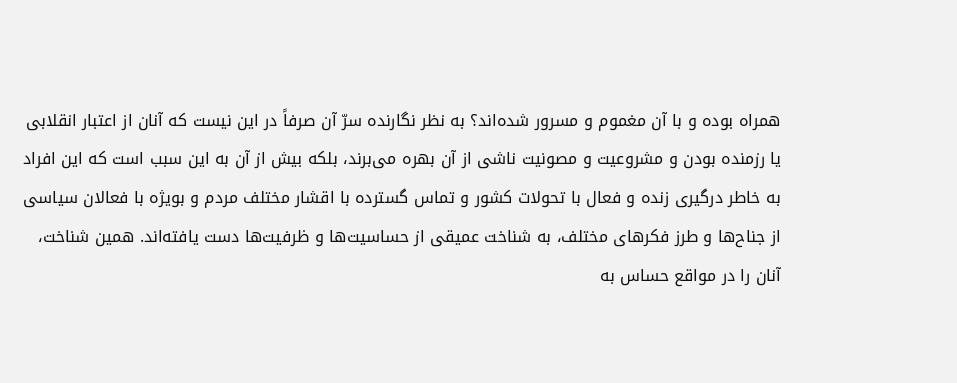همراه بوده و با آن مغموم و مسرور شده‌اند؟ به نظر نگارنده سرّ آن صرفاً در این نیست که آنان از اعتبار انقلابی یا رزمنده بودن و مشروعیت و مصونیت ناشی از آن بهره می‌برند، بلکه بیش از آن به این سبب است که این افراد به خاطر درگیری زنده و فعال با تحولات کشور و تماس گسترده با اقشار مختلف مردم و بویژه با فعالان سیاسی از جناح‌ها و طرز فکرهای مختلف، به شناخت عمیقی از حساسیت‌ها و ظرفیت‌ها دست یافته‌اند. همین شناخت، آنان را در مواقع حساس به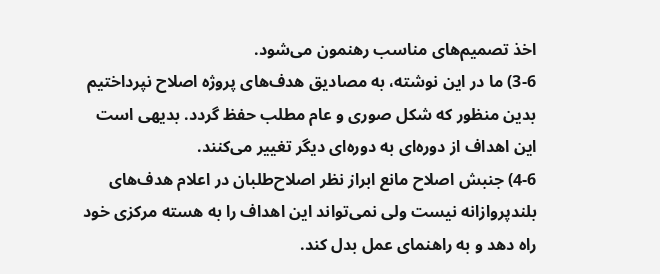اخذ تصمیم‌های مناسب رهنمون می‌شود.
3-6) ما در این نوشته، به مصادیق هدف‌های پروژه اصلاح نپرداختیم بدین منظور که شکل صوری و عام مطلب حفظ گردد. بدیهی است این اهداف از دوره‌ای به دوره‌ای دیگر تغییر می‌کنند.
4-6) جنبش اصلاح مانع ابراز نظر اصلاح‌طلبان در اعلام هدف‌های بلندپروازانه نیست ولی نمی‌تواند این اهداف را به هسته مرکزی خود راه دهد و به راهنمای عمل بدل کند.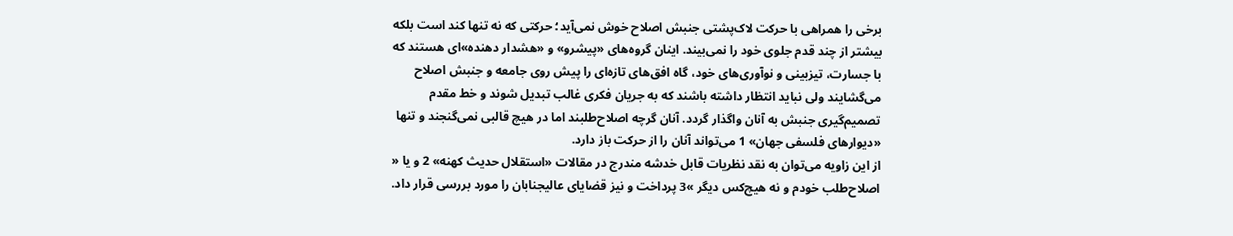برخی را همراهی با حرکت لاک‌پشتی جنبش اصلاح خوش نمی‌آید؛ حرکتی که نه تنها کند است بلکه بیشتر از چند قدم جلوی خود را نمی‌بیند. اینان گروه‌های «پیشرو» و «هشدار دهنده»ای هستند که با جسارت، تیز‌بینی و نوآوری‌های خود، گاه افق‌های تازه‌ای را پیش روی جامعه و جنبش اصلاح می‌گشایند ولی نباید انتظار داشته باشند که به جریان‌ فکری غالب تبدیل شوند و خط مقدم تصمیم‌گیری جنبش به آنان واگذار گردد. آنان گرچه اصلاح‌طلبند اما در هیچ قالبی نمی‌گنجند و تنها «دیوارهای فلسفی جهان» 1 می‌تواند آنان را از حرکت باز دارد.
از این زاویه می‌توان به نقد نظریات قابل خدشه مندرج در مقالات «استقلال حدیث کهنه» 2 و یا « اصلاح‌طلب خودم و نه هیچ‌کس دیگر »3 پرداخت و نیز قضایای عالیجنابان را مورد بررسی قرار داد.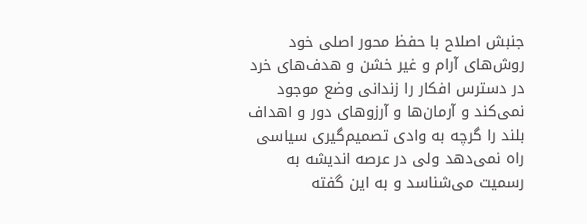جنبش اصلاح با حفظ محور اصلی خود روش‌های آرام و غیر خشن و هدف‌های خرد در دسترس افکار را زندانی وضع موجود نمی‌کند و آرمان‌ها و آرزوهای دور و اهداف بلند را گرچه به وادی تصمیم‌گیری سیاسی راه نمی‌دهد ولی در عرصه اندیشه به رسمیت می‌شناسد و به این گفته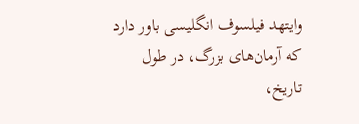وایتهد فیلسوف انگلیسی باور دارد که آرمان‌های بزرگ، در طول تاریخ،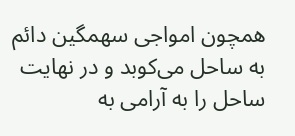همچون امواجی سهمگین دائم به ساحل می‌کوبد و در نهایت ساحل را به آرامی به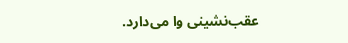عقب‌نشینی وا می‌دارد.